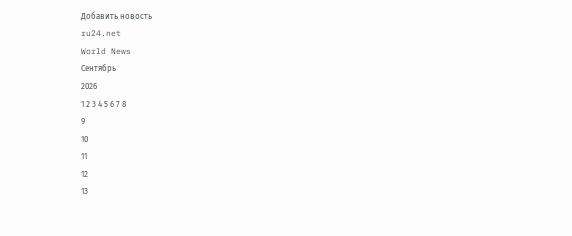Добавить новость
ru24.net
World News
Сентябрь
2026
1 2 3 4 5 6 7 8
9
10
11
12
13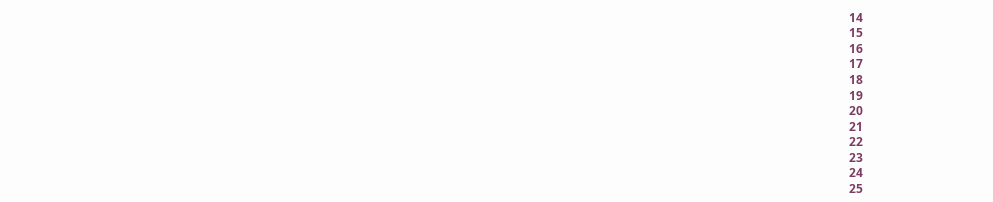14
15
16
17
18
19
20
21
22
23
24
25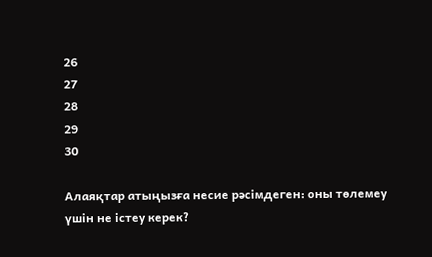26
27
28
29
30

Алаяқтар атыңызға несие рәсімдеген: оны төлемеу үшін не істеу керек?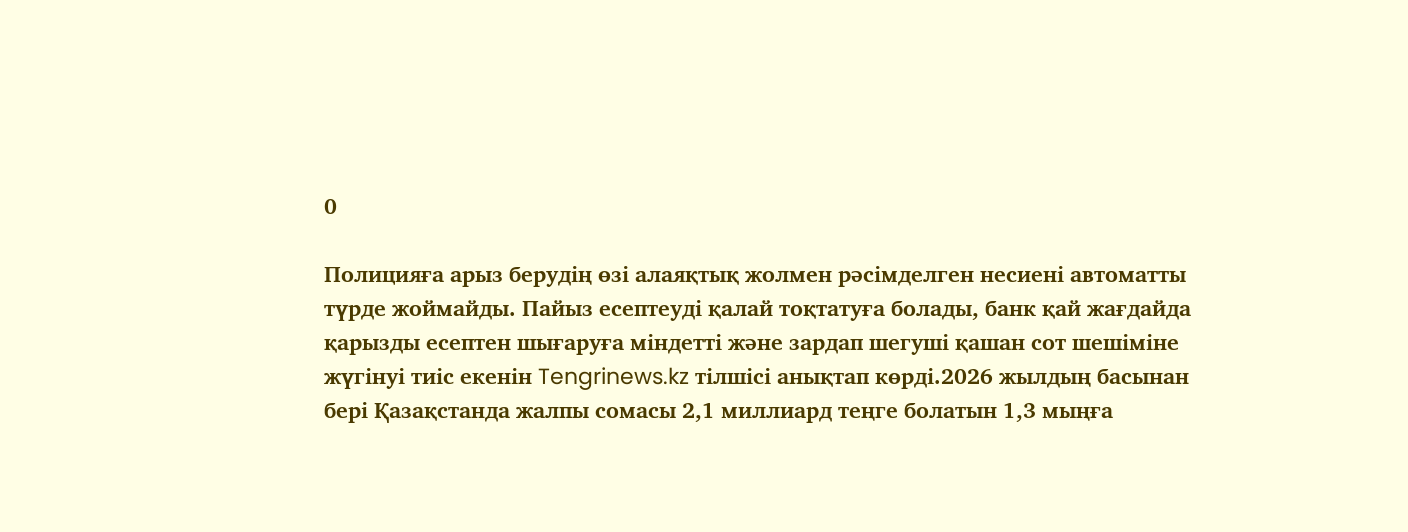0

Полицияға арыз берудің өзі алаяқтық жолмен рәсімделген несиені автоматты түрде жоймайды. Пайыз есептеуді қалай тоқтатуға болады, банк қай жағдайда қарызды есептен шығаруға міндетті және зардап шегуші қашан сот шешіміне жүгінуі тиіс екенін Tengrinews.kz тілшісі анықтап көрді.2026 жылдың басынан бері Қазақстанда жалпы сомасы 2,1 миллиард теңге болатын 1,3 мыңға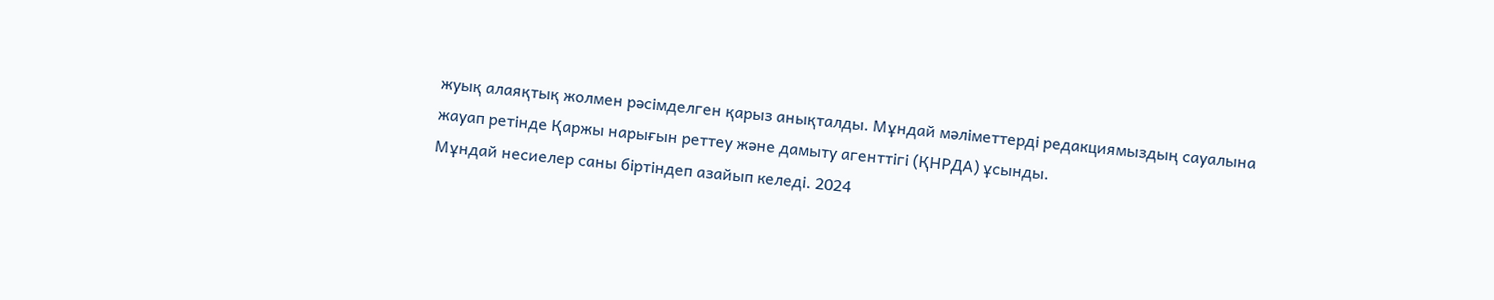жуық алаяқтық жолмен рәсімделген қарыз анықталды. Мұндай мәліметтерді редакциямыздың сауалына жауап ретінде Қаржы нарығын реттеу және дамыту агенттігі (ҚНРДА) ұсынды.
Мұндай несиелер саны біртіндеп азайып келеді. 2024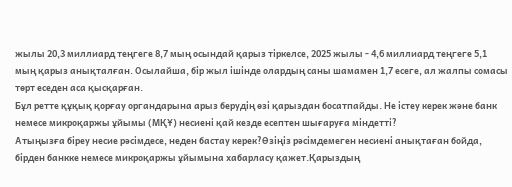жылы 20,3 миллиард теңгеге 8,7 мың осындай қарыз тіркелсе, 2025 жылы - 4,6 миллиард теңгеге 5,1 мың қарыз анықталған. Осылайша, бір жыл ішінде олардың саны шамамен 1,7 есеге, ал жалпы сомасы төрт еседен аса қысқарған.
Бұл ретте құқық қорғау органдарына арыз берудің өзі қарыздан босатпайды. Не істеу керек және банк немесе микроқаржы ұйымы (МҚҰ) несиені қай кезде есептен шығаруға міндетті?
Атыңызға біреу несие рәсімдесе, неден бастау керек?Өзіңіз рәсімдемеген несиені анықтаған бойда, бірден банкке немесе микроқаржы ұйымына хабарласу қажет.Қарыздың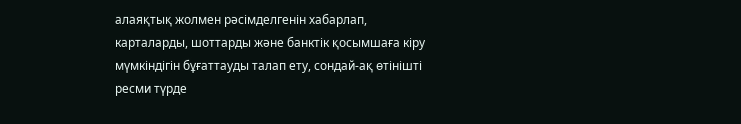алаяқтық жолмен рәсімделгенін хабарлап, карталарды, шоттарды және банктік қосымшаға кіру мүмкіндігін бұғаттауды талап ету, сондай-ақ өтінішті ресми түрде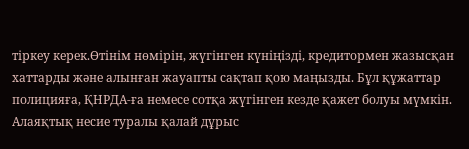тіркеу керек.Өтінім нөмірін, жүгінген күніңізді, кредитормен жазысқан хаттарды және алынған жауапты сақтап қою маңызды. Бұл құжаттар полицияға, ҚНРДА-ға немесе сотқа жүгінген кезде қажет болуы мүмкін.
Алаяқтық несие туралы қалай дұрыс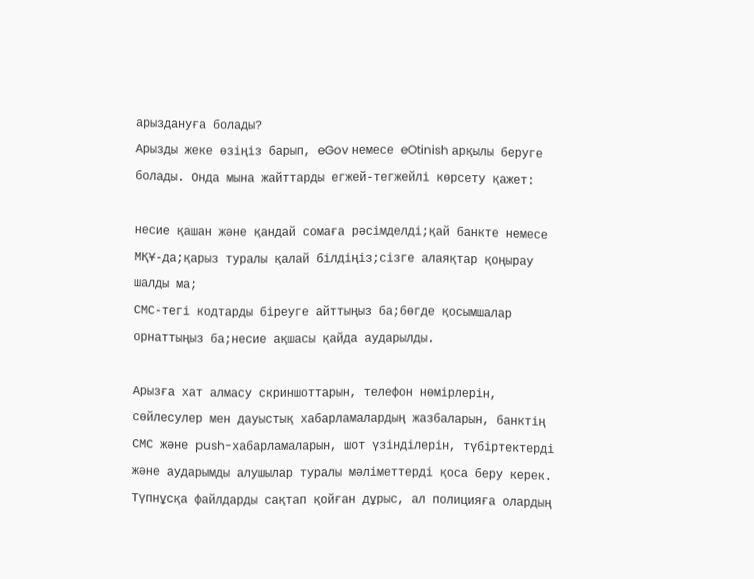арыздануға болады?
Арызды жеке өзіңіз барып, eGov немесе eOtinish арқылы беруге болады. Онда мына жайттарды егжей-тегжейлі көрсету қажет:

несие қашан және қандай сомаға рәсімделді;қай банкте немесе МҚҰ-да;қарыз туралы қалай білдіңіз;сізге алаяқтар қоңырау шалды ма;
СМС-тегі кодтарды біреуге айттыңыз ба;бөгде қосымшалар орнаттыңыз ба;несие ақшасы қайда аударылды.

Арызға хат алмасу скриншоттарын, телефон нөмірлерін, сөйлесулер мен дауыстық хабарламалардың жазбаларын, банктің СМС және push-хабарламаларын, шот үзінділерін, түбіртектерді және аударымды алушылар туралы мәліметтерді қоса беру керек.
Түпнұсқа файлдарды сақтап қойған дұрыс, ал полицияға олардың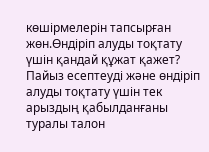көшірмелерін тапсырған жөн.Өндіріп алуды тоқтату үшін қандай құжат қажет?
Пайыз есептеуді және өндіріп алуды тоқтату үшін тек арыздың қабылданғаны туралы талон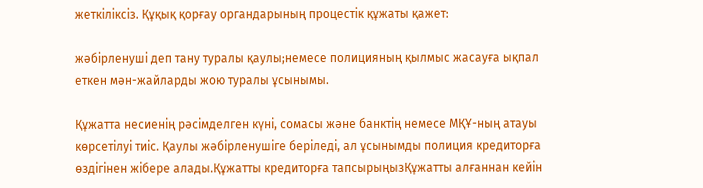жеткіліксіз. Құқық қорғау органдарының процестік құжаты қажет:

жәбірленуші деп тану туралы қаулы;немесе полицияның қылмыс жасауға ықпал еткен мән-жайларды жою туралы ұсынымы.

Құжатта несиенің рәсімделген күні, сомасы және банктің немесе МҚҰ-ның атауы көрсетілуі тиіс. Қаулы жәбірленушіге беріледі, ал ұсынымды полиция кредиторға өздігінен жібере алады.Құжатты кредиторға тапсырыңызҚұжатты алғаннан кейін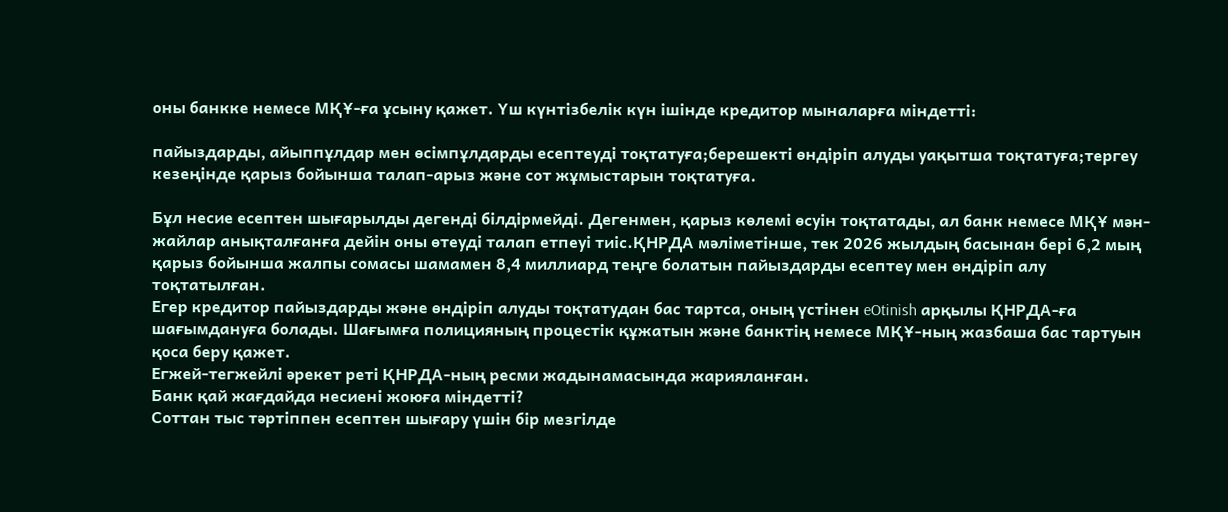оны банкке немесе МҚҰ-ға ұсыну қажет. Үш күнтізбелік күн ішінде кредитор мыналарға міндетті:

пайыздарды, айыппұлдар мен өсімпұлдарды есептеуді тоқтатуға;берешекті өндіріп алуды уақытша тоқтатуға;тергеу кезеңінде қарыз бойынша талап-арыз және сот жұмыстарын тоқтатуға.

Бұл несие есептен шығарылды дегенді білдірмейді. Дегенмен, қарыз көлемі өсуін тоқтатады, ал банк немесе МҚҰ мән-жайлар анықталғанға дейін оны өтеуді талап етпеуі тиіс.ҚНРДА мәліметінше, тек 2026 жылдың басынан бері 6,2 мың қарыз бойынша жалпы сомасы шамамен 8,4 миллиард теңге болатын пайыздарды есептеу мен өндіріп алу тоқтатылған.
Егер кредитор пайыздарды және өндіріп алуды тоқтатудан бас тартса, оның үстінен eOtinish арқылы ҚНРДА-ға шағымдануға болады. Шағымға полицияның процестік құжатын және банктің немесе МҚҰ-ның жазбаша бас тартуын қоса беру қажет.
Егжей-тегжейлі әрекет реті ҚНРДА-ның ресми жадынамасында жарияланған.
Банк қай жағдайда несиені жоюға міндетті?
Соттан тыс тәртіппен есептен шығару үшін бір мезгілде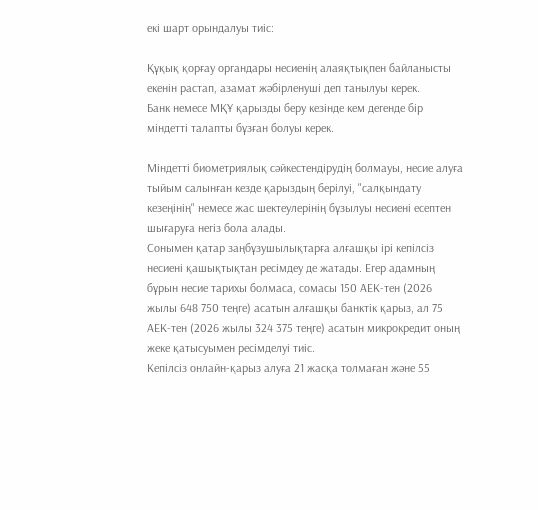екі шарт орындалуы тиіс:

Құқық қорғау органдары несиенің алаяқтықпен байланысты екенін растап, азамат жәбірленуші деп танылуы керек.
Банк немесе МҚҰ қарызды беру кезінде кем дегенде бір міндетті талапты бұзған болуы керек.

Міндетті биометриялық сәйкестендірудің болмауы, несие алуға тыйым салынған кезде қарыздың берілуі, "салқындату кезеңінің" немесе жас шектеулерінің бұзылуы несиені есептен шығаруға негіз бола алады.
Сонымен қатар заңбұзушылықтарға алғашқы ірі кепілсіз несиені қашықтықтан ресімдеу де жатады. Егер адамның бұрын несие тарихы болмаса, сомасы 150 АЕК-тен (2026 жылы 648 750 теңге) асатын алғашқы банктік қарыз, ал 75 АЕК-тен (2026 жылы 324 375 теңге) асатын микрокредит оның жеке қатысуымен ресімделуі тиіс.
Кепілсіз онлайн-қарыз алуға 21 жасқа толмаған және 55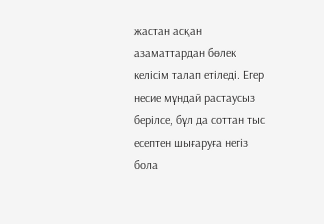жастан асқан азаматтардан бөлек келісім талап етіледі. Егер несие мұндай растаусыз берілсе, бұл да соттан тыс есептен шығаруға негіз бола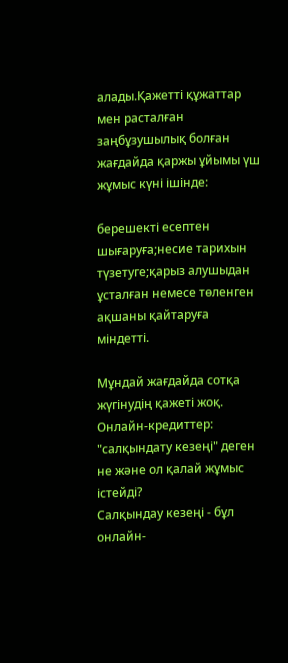алады.Қажетті құжаттар мен расталған заңбұзушылық болған жағдайда қаржы ұйымы үш жұмыс күні ішінде:

берешекті есептен шығаруға;несие тарихын түзетуге;қарыз алушыдан ұсталған немесе төленген ақшаны қайтаруға міндетті.

Мұндай жағдайда сотқа жүгінудің қажеті жоқ.
Онлайн-кредиттер: "салқындату кезеңі" деген не және ол қалай жұмыс істейді?
Салқындау кезеңі - бұл онлайн-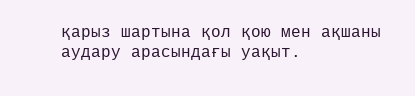қарыз шартына қол қою мен ақшаны аудару арасындағы уақыт.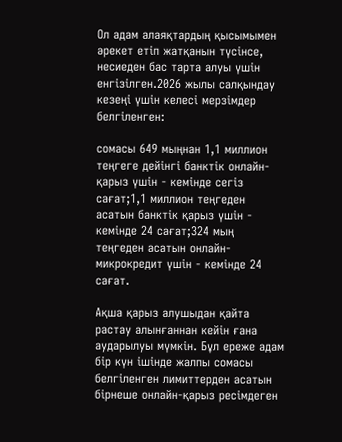Ол адам алаяқтардың қысымымен әрекет етіп жатқанын түсінсе, несиеден бас тарта алуы үшін енгізілген.2026 жылы салқындау кезеңі үшін келесі мерзімдер белгіленген:

сомасы 649 мыңнан 1,1 миллион теңгеге дейінгі банктік онлайн-қарыз үшін - кемінде сегіз сағат;1,1 миллион теңгеден асатын банктік қарыз үшін - кемінде 24 сағат;324 мың теңгеден асатын онлайн-микрокредит үшін - кемінде 24 сағат.

Ақша қарыз алушыдан қайта растау алынғаннан кейін ғана аударылуы мүмкін. Бұл ереже адам бір күн ішінде жалпы сомасы белгіленген лимиттерден асатын бірнеше онлайн-қарыз ресімдеген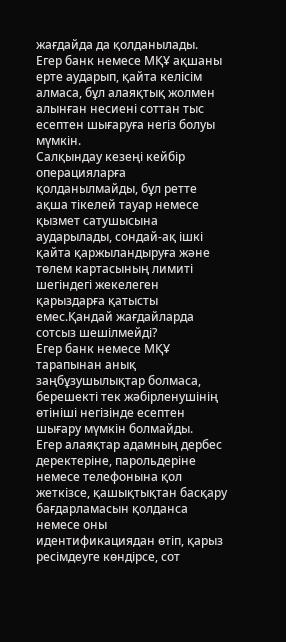жағдайда да қолданылады.
Егер банк немесе МҚҰ ақшаны ерте аударып, қайта келісім алмаса, бұл алаяқтық жолмен алынған несиені соттан тыс есептен шығаруға негіз болуы мүмкін.
Салқындау кезеңі кейбір операцияларға қолданылмайды, бұл ретте ақша тікелей тауар немесе қызмет сатушысына аударылады, сондай-ақ ішкі қайта қаржыландыруға және төлем картасының лимиті шегіндегі жекелеген қарыздарға қатысты емес.Қандай жағдайларда сотсыз шешілмейді?
Егер банк немесе МҚҰ тарапынан анық заңбұзушылықтар болмаса, берешекті тек жәбірленушінің өтініші негізінде есептен шығару мүмкін болмайды.
Егер алаяқтар адамның дербес деректеріне, парольдеріне немесе телефонына қол жеткізсе, қашықтықтан басқару бағдарламасын қолданса немесе оны идентификациядан өтіп, қарыз ресімдеуге көндірсе, сот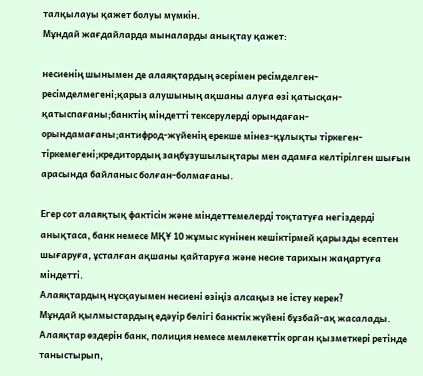талқылауы қажет болуы мүмкін.
Мұндай жағдайларда мыналарды анықтау қажет:

несиенің шынымен де алаяқтардың әсерімен ресімделген-ресімделмегені;қарыз алушының ақшаны алуға өзі қатысқан-қатыспағаны;банктің міндетті тексерулерді орындаған-орындамағаны;антифрод-жүйенің ерекше мінез-құлықты тіркеген-тіркемегені;кредитордың заңбұзушылықтары мен адамға келтірілген шығын арасында байланыс болған-болмағаны.

Егер сот алаяқтық фактісін және міндеттемелерді тоқтатуға негіздерді анықтаса, банк немесе МҚҰ 10 жұмыс күнінен кешіктірмей қарызды есептен шығаруға, ұсталған ақшаны қайтаруға және несие тарихын жаңартуға міндетті.
Алаяқтардың нұсқауымен несиені өзіңіз алсаңыз не істеу керек?
Мұндай қылмыстардың едәуір бөлігі банктік жүйені бұзбай-ақ жасалады. Алаяқтар өздерін банк, полиция немесе мемлекеттік орган қызметкері ретінде таныстырып,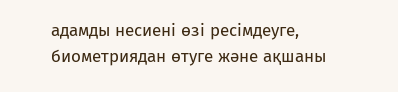адамды несиені өзі ресімдеуге, биометриядан өтуге және ақшаны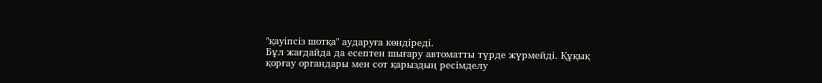"қауіпсіз шотқа" аударуға көндіреді.
Бұл жағдайда да есептен шығару автоматты түрде жүрмейді. Құқық қорғау органдары мен сот қарыздың ресімделу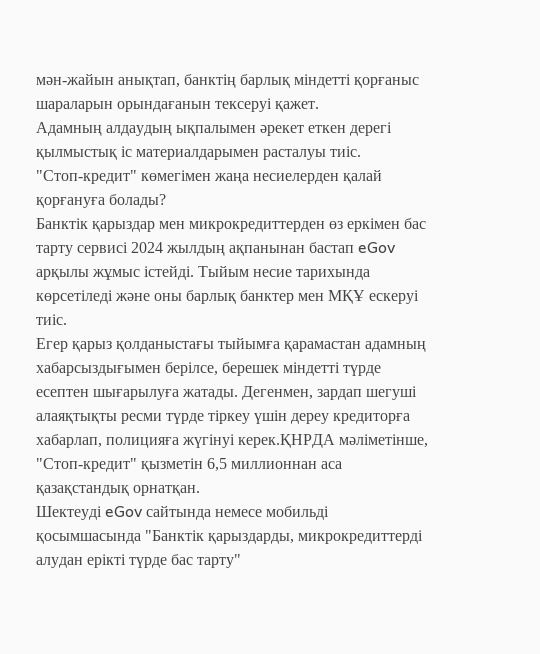мән-жайын анықтап, банктің барлық міндетті қорғаныс шараларын орындағанын тексеруі қажет.
Адамның алдаудың ықпалымен әрекет еткен дерегі қылмыстық іс материалдарымен расталуы тиіс.
"Стоп-кредит" көмегімен жаңа несиелерден қалай қорғануға болады?
Банктік қарыздар мен микрокредиттерден өз еркімен бас тарту сервисі 2024 жылдың ақпанынан бастап eGov арқылы жұмыс істейді. Тыйым несие тарихында көрсетіледі және оны барлық банктер мен МҚҰ ескеруі тиіс.
Егер қарыз қолданыстағы тыйымға қарамастан адамның хабарсыздығымен берілсе, берешек міндетті түрде есептен шығарылуға жатады. Дегенмен, зардап шегуші алаяқтықты ресми түрде тіркеу үшін дереу кредиторға хабарлап, полицияға жүгінуі керек.ҚНРДА мәліметінше, "Стоп-кредит" қызметін 6,5 миллионнан аса қазақстандық орнатқан.
Шектеуді eGov сайтында немесе мобильді қосымшасында "Банктік қарыздарды, микрокредиттерді алудан ерікті түрде бас тарту"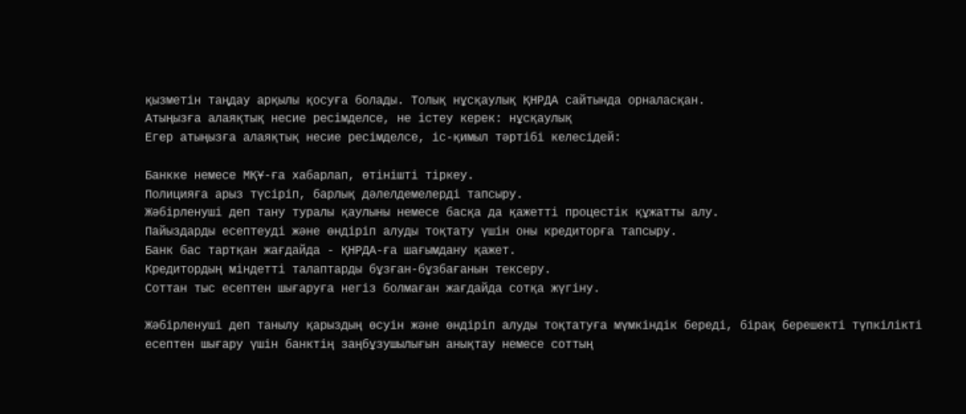қызметін таңдау арқылы қосуға болады. Толық нұсқаулық ҚНРДА сайтында орналасқан.
Атыңызға алаяқтық несие ресімделсе, не істеу керек: нұсқаулық
Егер атыңызға алаяқтық несие ресімделсе, іс-қимыл тәртібі келесідей:

Банкке немесе МҚҰ-ға хабарлап, өтінішті тіркеу.
Полицияға арыз түсіріп, барлық дәлелдемелерді тапсыру.
Жәбірленуші деп тану туралы қаулыны немесе басқа да қажетті процестік құжатты алу.
Пайыздарды есептеуді және өндіріп алуды тоқтату үшін оны кредиторға тапсыру.
Банк бас тартқан жағдайда - ҚНРДА-ға шағымдану қажет.
Кредитордың міндетті талаптарды бұзған-бұзбағанын тексеру.
Соттан тыс есептен шығаруға негіз болмаған жағдайда сотқа жүгіну.

Жәбірленуші деп танылу қарыздың өсуін және өндіріп алуды тоқтатуға мүмкіндік береді, бірақ берешекті түпкілікті есептен шығару үшін банктің заңбұзушылығын анықтау немесе соттың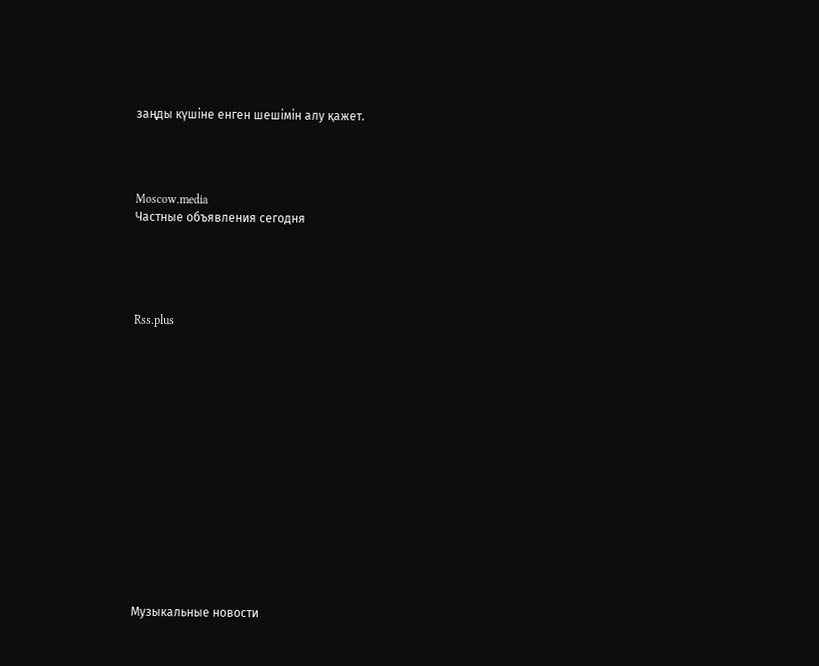заңды күшіне енген шешімін алу қажет.




Moscow.media
Частные объявления сегодня





Rss.plus
















Музыкальные новости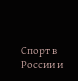Спорт в России и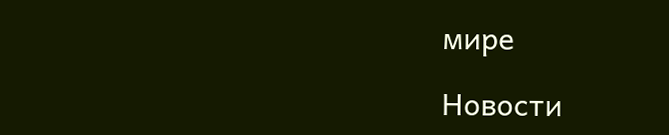мире

Новости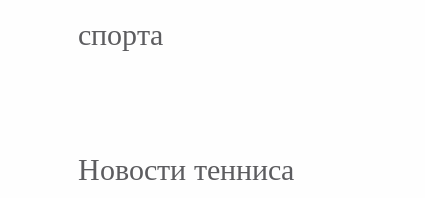спорта


Новости тенниса